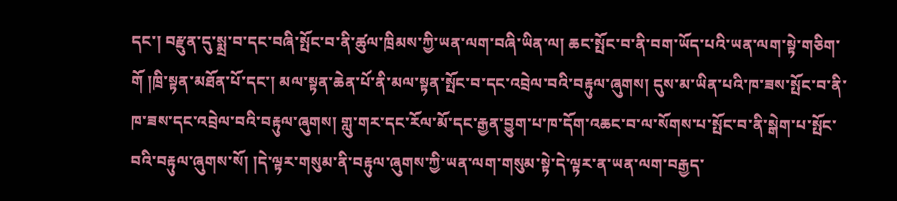དང་། བརྫུན་དུ་སྨྲ་བ་དང་བཞི་སྤོང་བ་ནི་ཚུལ་ཁྲིམས་ཀྱི་ཡན་ལག་བཞི་ཡིན་ལ། ཆང་སྤོང་བ་ནི་བག་ཡོད་པའི་ཡན་ལག་སྟེ་གཅིག་གོ །ཁྲི་སྟན་མཐོན་པོ་དང་། མལ་སྟན་ཆེན་པོ་ནི་མལ་སྟན་སྤོང་བ་དང་འབྲེལ་བའི་བརྟུལ་ཞུགས། དུས་མ་ཡིན་པའི་ཁ་ཟས་སྤོང་བ་ནི་ཁ་ཟས་དང་འབྲེལ་བའི་བརྟུལ་ཞུགས། གླུ་གར་དང་རོལ་མོ་དང་རྒྱན་བྱུག་པ་ཁ་དོག་འཆང་བ་ལ་སོགས་པ་སྤོང་བ་ནི་སྒེག་པ་སྤོང་བའི་བརྟུལ་ཞུགས་སོ། །དེ་ལྟར་གསུམ་ནི་བརྟུལ་ཞུགས་ཀྱི་ཡན་ལག་གསུམ་སྟེ་དེ་ལྟར་ན་ཡན་ལག་བརྒྱད་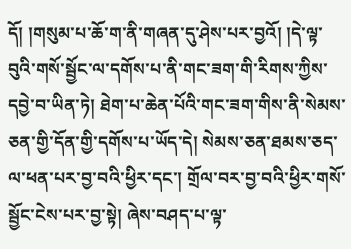དོ། །གསུམ་པ་ཆོ་ག་ནི་གཞན་དུ་ཤེས་པར་བྱའོ། །དེ་ལྟ་བུའི་གསོ་སྦྱོང་ལ་དགོས་པ་ནི་གང་ཟག་གི་རིགས་ཀྱིས་དབྱེ་བ་ཡིན་ཏེ། ཐེག་པ་ཆེན་པོའི་གང་ཟག་གིས་ནི་སེམས་ཅན་གྱི་དོན་གྱི་དགོས་པ་ཡོད་དེ། སེམས་ཅན་ཐམས་ཅད་ལ་ཕན་པར་བྱ་བའི་ཕྱིར་དང་། གྲོལ་བར་བྱ་བའི་ཕྱིར་གསོ་སྦྱོང་ངེས་པར་བྱ་སྟེ། ཞེས་བཤད་པ་ལྟ་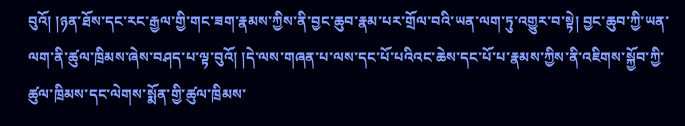བུའོ། །ཉན་ཐོས་དང་རང་རྒྱལ་གྱི་གང་ཟག་རྣམས་ཀྱིས་ནི་བྱང་ཆུབ་རྣམ་པར་གྲོལ་བའི་ཡན་ལག་ཏུ་འགྱུར་བ་སྟེ། བྱང་ཆུབ་ཀྱི་ཡན་ལག་ནི་ཚུལ་ཁྲིམས་ཞེས་བཤད་པ་ལྟ་བུའོ། །དེ་ལས་གཞན་པ་ལས་དང་པོ་པའིའང་ཆེས་དང་པོ་པ་རྣམས་ཀྱིས་ནི་འཇིགས་སྐྱོབ་ཀྱི་ཚུལ་ཁྲིམས་དང་ལེགས་སྨོན་གྱི་ཚུལ་ཁྲིམས་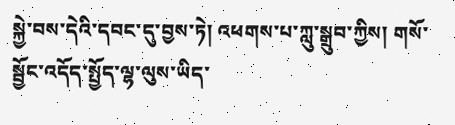སྐྱེ་བས་དེའི་དབང་དུ་བྱས་ཏེ། འཕགས་པ་ཀླུ་སྒྲུབ་ཀྱིས། གསོ་སྦྱོང་འདོད་སྤྱོད་ལྷ་ལུས་ཡིད་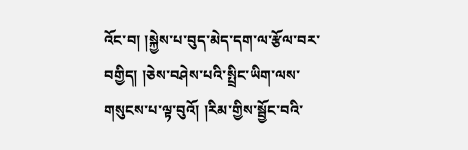འོང་བ། །སྐྱེས་པ་བུད་མེད་དག་ལ་རྩོལ་བར་བགྱིད། །ཅེས་བཤེས་པའི་སྤྲིང་ཡིག་ལས་གསུངས་པ་ལྟ་བུའོ། །རིམ་གྱིས་སྦྱོང་བའི་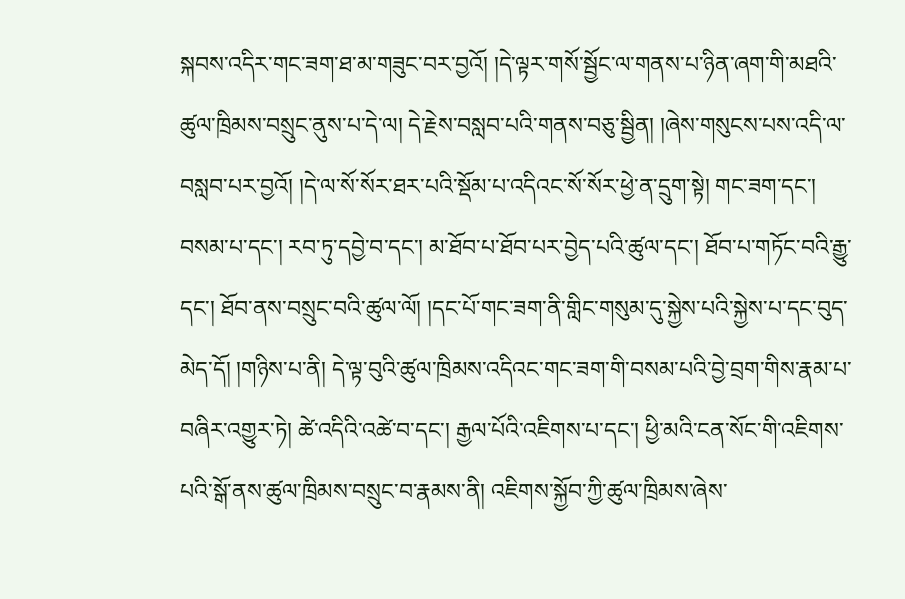སྐབས་འདིར་གང་ཟག་ཐ་མ་གཟུང་བར་བྱའོ། །དེ་ལྟར་གསོ་སྦྱོང་ལ་གནས་པ་ཉིན་ཞག་གི་མཐའི་ཚུལ་ཁྲིམས་བསྲུང་ནུས་པ་དེ་ལ། དེ་རྗེས་བསླབ་པའི་གནས་བཅུ་སྦྱིན། །ཞེས་གསུངས་པས་འདི་ལ་བསླབ་པར་བྱའོ། །དེ་ལ་སོ་སོར་ཐར་པའི་སྡོམ་པ་འདིའང་སོ་སོར་ཕྱེ་ན་དྲུག་སྟེ། གང་ཟག་དང་། བསམ་པ་དང་། རབ་ཏུ་དབྱེ་བ་དང་། མ་ཐོབ་པ་ཐོབ་པར་བྱེད་པའི་ཚུལ་དང་། ཐོབ་པ་གཏོང་བའི་རྒྱུ་དང་། ཐོབ་ནས་བསྲུང་བའི་ཚུལ་ལོ། །དང་པོ་གང་ཟག་ནི་གླིང་གསུམ་དུ་སྐྱེས་པའི་སྐྱེས་པ་དང་བུད་མེད་དོ། །གཉིས་པ་ནི། དེ་ལྟ་བུའི་ཚུལ་ཁྲིམས་འདིའང་གང་ཟག་གི་བསམ་པའི་བྱེ་བྲག་གིས་རྣམ་པ་བཞིར་འགྱུར་ཏེ། ཚེ་འདིའི་འཚེ་བ་དང་། རྒྱལ་པོའི་འཇིགས་པ་དང་། ཕྱི་མའི་ངན་སོང་གི་འཇིགས་པའི་སྒོ་ནས་ཚུལ་ཁྲིམས་བསྲུང་བ་རྣམས་ནི། འཇིགས་སྐྱོབ་ཀྱི་ཚུལ་ཁྲིམས་ཞེས་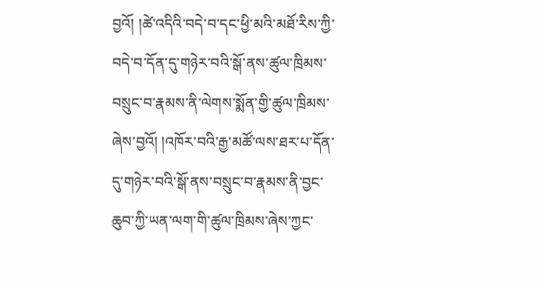བྱའོ། །ཚེ་འདིའི་བདེ་བ་དང་ཕྱི་མའི་མཐོ་རིས་ཀྱི་བདེ་བ་དོན་དུ་གཉེར་བའི་སྒོ་ནས་ཚུལ་ཁྲིམས་བསྲུང་བ་རྣམས་ནི་ལེགས་སྨོན་གྱི་ཚུལ་ཁྲིམས་ཞེས་བྱའོ། །འཁོར་བའི་རྒྱ་མཚོ་ལས་ཐར་པ་དོན་དུ་གཉེར་བའི་སྒོ་ནས་བསྲུང་བ་རྣམས་ནི་བྱང་ཆུབ་ཀྱི་ཡན་ལག་གི་ཚུལ་ཁྲིམས་ཞེས་ཀྱང་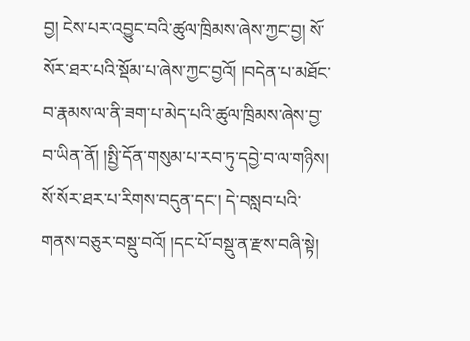བྱ། ངེས་པར་འབྱུང་བའི་ཚུལ་ཁྲིམས་ཞེས་ཀྱང་བྱ། སོ་སོར་ཐར་པའི་སྡོམ་པ་ཞེས་ཀྱང་བྱའོ། །བདེན་པ་མཐོང་བ་རྣམས་ལ་ནི་ཟག་པ་མེད་པའི་ཚུལ་ཁྲིམས་ཞེས་བྱ་བ་ཡིན་ནོ། །སྤྱི་དོན་གསུམ་པ་རབ་ཏུ་དབྱེ་བ་ལ་གཉིས། སོ་སོར་ཐར་པ་རིགས་བདུན་དང་། དེ་བསླབ་པའི་གནས་བཅུར་བསྡུ་བའོ། །དང་པོ་བསྡུ་ན་རྫས་བཞི་སྟེ།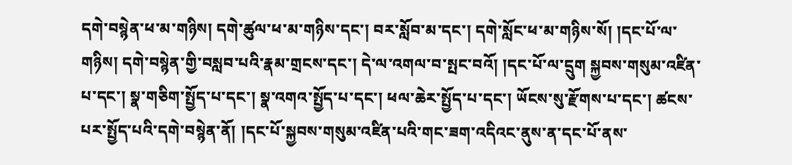དགེ་བསྙེན་ཕ་མ་གཉིས། དགེ་ཚུལ་ཕ་མ་གཉིས་དང་། བར་སློབ་མ་དང་། དགེ་སློང་ཕ་མ་གཉིས་སོ། །དང་པོ་ལ་གཉིས། དགེ་བསྙེན་གྱི་བསླབ་པའི་རྣམ་གྲངས་དང་། དེ་ལ་འགལ་བ་སྤང་བའོ། །དང་པོ་ལ་དྲུག སྐྱབས་གསུམ་འཛིན་པ་དང་། སྣ་གཅིག་སྤྱོད་པ་དང་། སྣ་འགའ་སྤྱོད་པ་དང་། ཕལ་ཆེར་སྤྱོད་པ་དང་། ཡོངས་སུ་རྫོགས་པ་དང་། ཚངས་པར་སྤྱོད་པའི་དགེ་བསྙེན་ནོ། །དང་པོ་སྐྱབས་གསུམ་འཛིན་པའི་གང་ཟག་འདིའང་ནུས་ན་དང་པོ་ནས་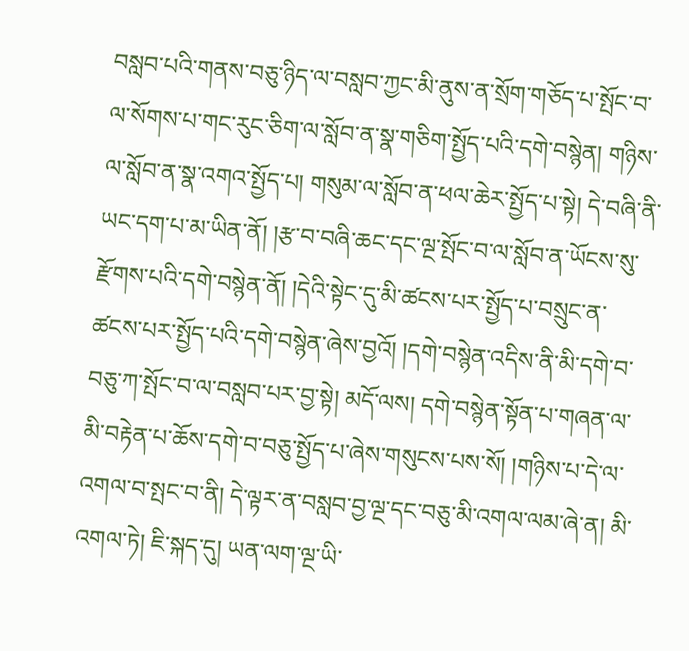བསླབ་པའི་གནས་བཅུ་ཉིད་ལ་བསླབ་ཀྱང་མི་ནུས་ན་སྲོག་གཅོད་པ་སྤོང་བ་ལ་སོགས་པ་གང་རུང་ཅིག་ལ་སློབ་ན་སྣ་གཅིག་སྤྱོད་པའི་དགེ་བསྙེན། གཉིས་ལ་སློབ་ན་སྣ་འགའ་སྤྱོད་པ། གསུམ་ལ་སློབ་ན་ཕལ་ཆེར་སྤྱོད་པ་སྟེ། དེ་བཞི་ནི་ཡང་དག་པ་མ་ཡིན་ནོ། །རྩ་བ་བཞི་ཆང་དང་ལྔ་སྤོང་བ་ལ་སློབ་ན་ཡོངས་སུ་རྫོགས་པའི་དགེ་བསྙེན་ནོ། །དེའི་སྟེང་དུ་མི་ཚངས་པར་སྤྱོད་པ་བསྲུང་ན་ཚངས་པར་སྤྱོད་པའི་དགེ་བསྙེན་ཞེས་བྱའོ། །དགེ་བསྙེན་འདིས་ནི་མི་དགེ་བ་བཅུ་ཀ་སྤོང་བ་ལ་བསླབ་པར་བྱ་སྟེ། མདོ་ལས། དགེ་བསྙེན་སྟོན་པ་གཞན་ལ་མི་བརྟེན་པ་ཆོས་དགེ་བ་བཅུ་སྤྱོད་པ་ཞེས་གསུངས་པས་སོ། །གཉིས་པ་དེ་ལ་འགལ་བ་སྤང་བ་ནི། དེ་ལྟར་ན་བསླབ་བྱ་ལྔ་དང་བཅུ་མི་འགལ་ལམ་ཞེ་ན། མི་འགལ་ཏེ། ཇི་སྐད་དུ། ཡན་ལག་ལྔ་ཡི་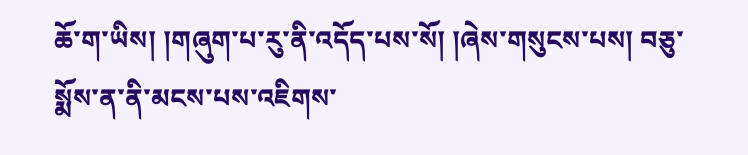ཆོ་ག་ཡིས། །གཞུག་པ་རུ་ནི་འདོད་པས་སོ། །ཞེས་གསུངས་པས། བཅུ་སྨོས་ན་ནི་མངས་པས་འཇིགས་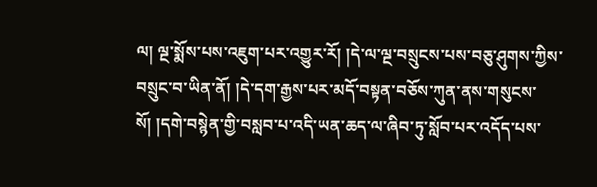ལ། ལྔ་སྨོས་པས་འཇུག་པར་འགྱུར་རོ། །དེ་ལ་ལྔ་བསྲུངས་པས་བཅུ་ཤུགས་ཀྱིས་བསྲུང་བ་ཡིན་ནོ། །དེ་དག་རྒྱས་པར་མདོ་བསྟན་བཅོས་ཀུན་ནས་གསུངས་སོ། །དགེ་བསྙེན་གྱི་བསླབ་པ་འདི་ཡན་ཆད་ལ་ཞིབ་ཏུ་སློབ་པར་འདོད་པས་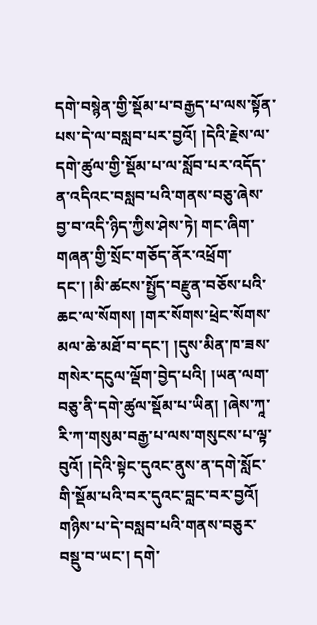དགེ་བསྙེན་གྱི་སྡོམ་པ་བརྒྱད་པ་ལས་སྟོན་པས་དེ་ལ་བསླབ་པར་བྱའོ། །དེའི་རྗེས་ལ་དགེ་ཚུལ་གྱི་སྡོམ་པ་ལ་སློབ་པར་འདོད་ན་འདིའང་བསླབ་པའི་གནས་བཅུ་ཞེས་བྱ་བ་འདི་ཉིད་ཀྱིས་ཤེས་ཏེ། གང་ཞིག་གཞན་གྱི་སྲོང་གཅོད་ནོར་འཕྲོག་དང་། །མི་ཚངས་སྤྱོད་བརྫུན་བཅོས་པའི་ཆང་ལ་སོགས། །གར་སོགས་ཕྲེང་སོགས་མལ་ཆེ་མཐོ་བ་དང་། །དུས་མིན་ཁ་ཟས་གསེར་དངུལ་ལྡོག་བྱེད་པའི། །ཡན་ལག་བཅུ་ནི་དགེ་ཚུལ་སྡོམ་པ་ཡིན། །ཞེས་ཀཱ་རི་ཀ་གསུམ་བརྒྱ་པ་ལས་གསུངས་པ་ལྟ་བུའོ། །དེའི་སྟེང་དུའང་ནུས་ན་དགེ་སློང་གི་སྡོམ་པའི་བར་དུའང་བླང་བར་བྱའོ། གཉིས་པ་དེ་བསླབ་པའི་གནས་བཅུར་བསྡུ་བ་ཡང་། དགེ་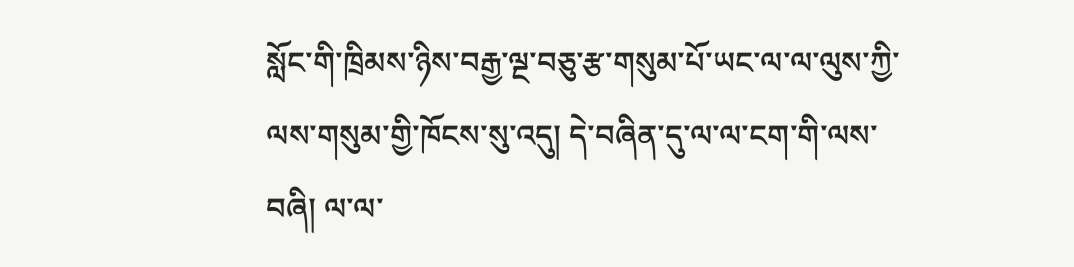སློང་གི་ཁྲིམས་ཉིས་བརྒྱ་ལྔ་བཅུ་རྩ་གསུམ་པོ་ཡང་ལ་ལ་ལུས་ཀྱི་ལས་གསུམ་གྱི་ཁོངས་སུ་འདུ། དེ་བཞིན་དུ་ལ་ལ་ངག་གི་ལས་བཞི། ལ་ལ་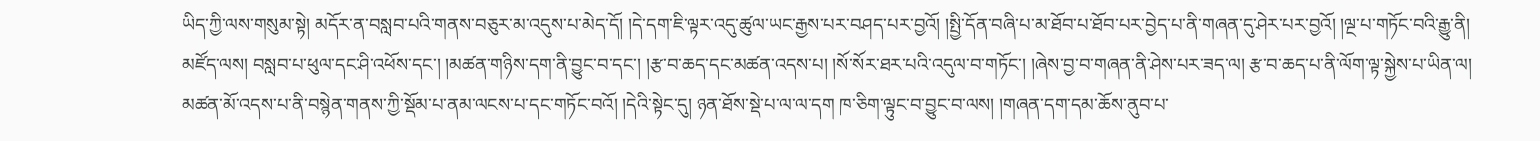ཡིད་ཀྱི་ལས་གསུམ་སྟེ། མདོར་ན་བསླབ་པའི་གནས་བཅུར་མ་འདུས་པ་མེད་དོ། །དེ་དག་ཇི་ལྟར་འདུ་ཚུལ་ཡང་རྒྱས་པར་བཤད་པར་བྱའོ། །སྤྱི་དོན་བཞི་པ་མ་ཐོབ་པ་ཐོབ་པར་བྱེད་པ་ནི་གཞན་དུ་ཤེར་པར་བྱའོ། །ལྔ་པ་གཏོང་བའི་རྒྱུ་ནི། མཛོད་ལས། བསླབ་པ་ཕུལ་དང་ཤི་འཕོས་དང་། །མཚན་གཉིས་དག་ནི་བྱུང་བ་དང་། །རྩ་བ་ཆད་དང་མཚན་འདས་པ། །སོ་སོར་ཐར་པའི་འདུལ་བ་གཏོང་། །ཞེས་བྱ་བ་གཞན་ནི་ཤེས་པར་ཟད་ལ། རྩ་བ་ཆད་པ་ནི་ལོག་ལྟ་སྐྱེས་པ་ཡིན་ལ། མཚན་མོ་འདས་པ་ནི་བསྙེན་གནས་ཀྱི་སྡོམ་པ་ནམ་ལངས་པ་དང་གཏོང་བའོ། །དེའི་སྟེང་དུ། ཉན་ཐོས་སྡེ་པ་ལ་ལ་དག ཁ་ཅིག་ལྟུང་བ་བྱུང་བ་ལས། །གཞན་དག་དམ་ཆོས་ནུབ་པ་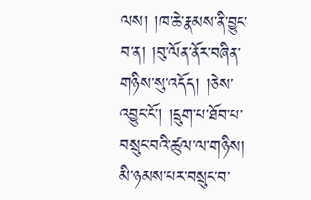ལས། །ཁ་ཆེ་རྣམས་ནི་བྱུང་བ་ན། །བུ་ལོན་ནོར་བཞིན་གཉིས་སུ་འདོད། །ཅེས་འབྱུང་ངོ་། །དྲུག་པ་ཐོབ་པ་བསྲུང་བའི་ཚུལ་ལ་གཉིས། མི་ཉམས་པར་བསྲུང་བ་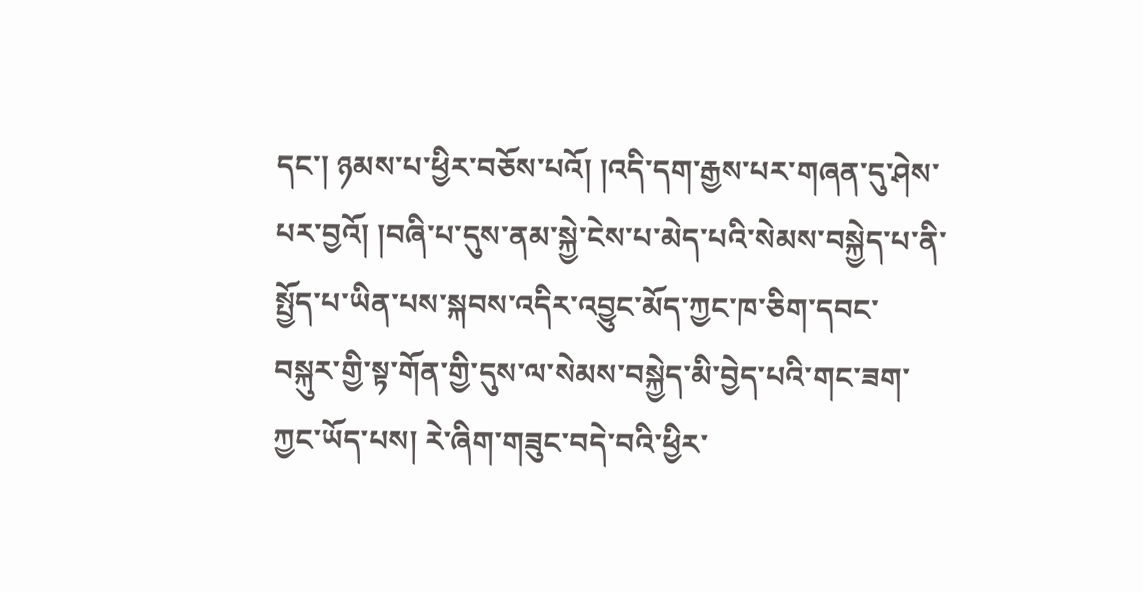དང་། ཉམས་པ་ཕྱིར་བཅོས་པའོ། །འདི་དག་རྒྱས་པར་གཞན་དུ་ཤེས་པར་བྱའོ། །བཞི་པ་དུས་ནམ་སྐྱེ་ངེས་པ་མེད་པའི་སེམས་བསྐྱེད་པ་ནི་སྤྱོད་པ་ཡིན་པས་སྐབས་འདིར་འབྱུང་མོད་ཀྱང་ཁ་ཅིག་དབང་བསྐུར་གྱི་སྟ་གོན་གྱི་དུས་ལ་སེམས་བསྐྱེད་མི་བྱེད་པའི་གང་ཟག་ཀྱང་ཡོད་པས། རེ་ཞིག་གཟུང་བདེ་བའི་ཕྱིར་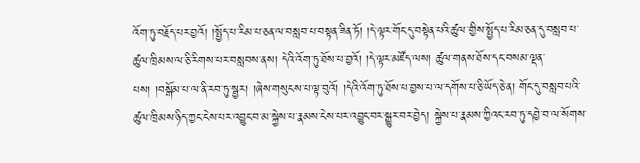འོག་ཏུ་བརྗོད་པར་བྱའོ། །སྤྱོད་པ་རིམ་པ་ཅན་ལ་བསླབ་པ་བསྟན་ཟིན་ཏོ། །དེ་ལྟར་གོང་དུ་བསྟེན་པའི་ཚུལ་གྱིས་སྤྱོད་པ་རིམ་ཅན་དུ་བསླབ་པ་ཚུལ་ཁྲིམས་ལ་ཅི་རིགས་པར་བསླབས་ནས། དེའི་འོག་ཏུ་ཐོས་པ་བྱའོ། །དེ་ལྟར་མཛོད་ལས། ཚུལ་གནས་ཐོས་དང་བསམ་ལྡན་པས། །བསྒོམ་པ་ལ་ནི་རབ་ཏུ་སྦྱར། །ཞེས་གསུངས་པ་ལྟ་བུའོ། །དེའི་འོག་ཏུ་ཐོས་པ་བྱས་པ་ལ་དགོས་པ་ཅི་ཡོད་ཅེ་ན། གོང་དུ་བསླབ་པའི་ཚུལ་ཁྲིམས་ཉིད་ཀྱང་ངེས་པར་འབྱུང་བ་མ་སྐྱེས་པ་རྣམས་ངེས་པར་འབྱུང་བར་སྒྱུར་བར་བྱེད། སྐྱེས་པ་རྣམས་ཀྱིའང་རབ་ཏུ་དབྱེ་བ་ལ་སོགས་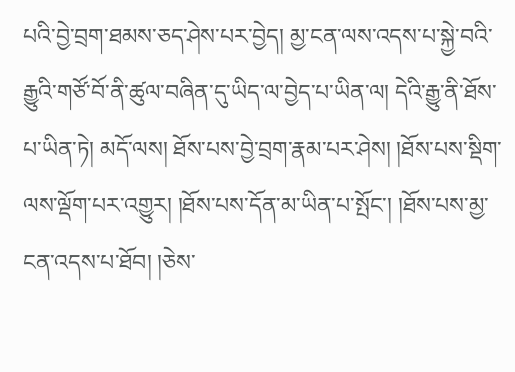པའི་བྱེ་བྲག་ཐམས་ཅད་ཤེས་པར་བྱེད། མྱ་ངན་ལས་འདས་པ་སྐྱེ་བའི་རྒྱུའི་གཙོ་བོ་ནི་ཚུལ་བཞིན་དུ་ཡིད་ལ་བྱེད་པ་ཡིན་ལ། དེའི་རྒྱུ་ནི་ཐོས་པ་ཡིན་ཏེ། མདོ་ལས། ཐོས་པས་བྱེ་བྲག་རྣམ་པར་ཤེས། །ཐོས་པས་སྡིག་ལས་ལྡོག་པར་འགྱུར། །ཐོས་པས་དོན་མ་ཡིན་པ་སྤོང་། །ཐོས་པས་མྱ་ངན་འདས་པ་ཐོབ། །ཅེས་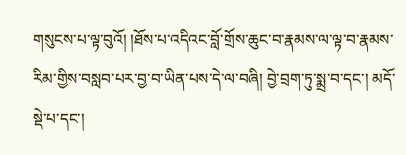གསུངས་པ་ལྟ་བུའོ། །ཐོས་པ་འདིའང་བློ་གྲོས་ཆུང་བ་རྣམས་ལ་ལྟ་བ་རྣམས་རིམ་གྱིས་བསླབ་པར་བྱ་བ་ཡིན་པས་དེ་ལ་བཞི། བྱེ་བྲག་ཏུ་སྨྲ་བ་དང་། མདོ་སྡེ་པ་དང་།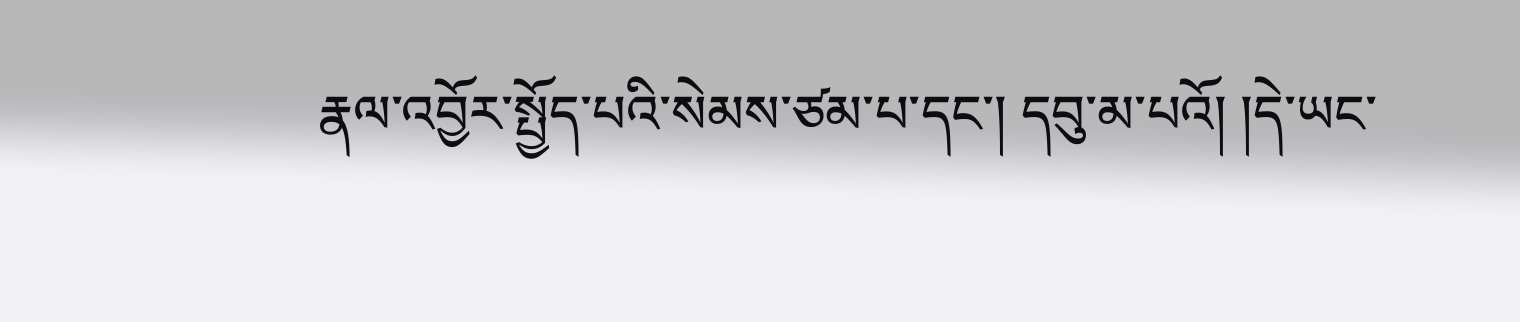རྣལ་འབྱོར་སྤྱོད་པའི་སེམས་ཙམ་པ་དང་། དབུ་མ་པའོ། །དེ་ཡང་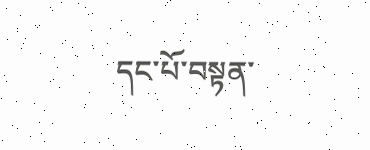དང་པོ་བསྟན་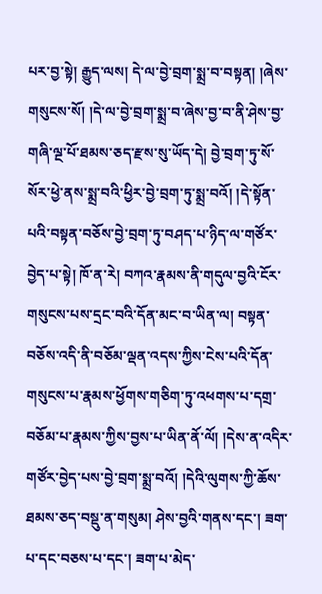པར་བྱ་སྟེ། རྒྱུད་ལས། དེ་ལ་བྱེ་བྲག་སྨྲ་བ་བསྟན། །ཞེས་གསུངས་སོ། །དེ་ལ་བྱེ་བྲག་སྨྲ་བ་ཞེས་བྱ་བ་ནི་ཤེས་བྱ་གཞི་ལྔ་པོ་ཐམས་ཅད་རྫས་སུ་ཡོད་དེ། བྱེ་བྲག་ཏུ་སོ་སོར་ཕྱེ་ནས་སྨྲ་བའི་ཕྱིར་བྱེ་བྲག་ཏུ་སྨྲ་བའོ། །དེ་སྟོན་པའི་བསྟན་བཅོས་བྱེ་བྲག་ཏུ་བཤད་པ་ཉིད་ལ་གཙོར་བྱེད་པ་སྟེ། ཁོ་ན་རེ། བཀའ་རྣམས་ནི་གདུལ་བྱའི་ངོར་གསུངས་པས་དྲང་བའི་དོན་མང་བ་ཡིན་ལ། བསྟན་བཅོས་འདི་ནི་བཅོམ་ལྡན་འདས་ཀྱིས་ངེས་པའི་དོན་གསུངས་པ་རྣམས་ཕྱོགས་གཅིག་ཏུ་འཕགས་པ་དགྲ་བཅོམ་པ་རྣམས་ཀྱིས་བྱས་པ་ཡིན་ནོ་ལོ། །དེས་ན་འདིར་གཙོར་བྱེད་པས་བྱེ་བྲག་སྨྲ་བའོ། །དེའི་ལུགས་ཀྱི་ཆོས་ཐམས་ཅད་བསྡུ་ན་གསུམ། ཤེས་བྱའི་གནས་དང་། ཟག་པ་དང་བཅས་པ་དང་། ཟག་པ་མེད་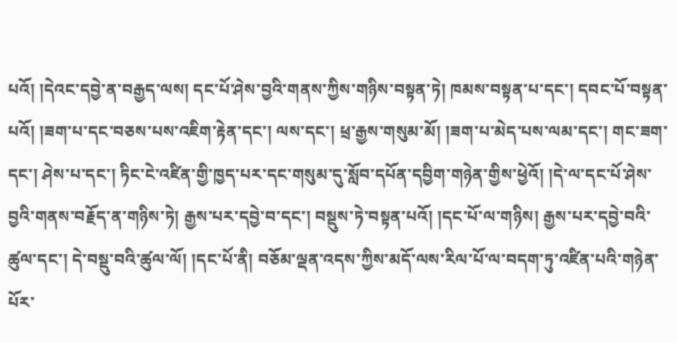པའོ། །དེའང་དབྱེ་ན་བརྒྱད་ལས། དང་པོ་ཤེས་བྱའི་གནས་ཀྱིས་གཉིས་བསྟན་ཏེ། ཁམས་བསྟན་པ་དང་། དབང་པོ་བསྟན་པའོ། །ཟག་པ་དང་བཅས་པས་འཇིག་རྟེན་དང་། ལས་དང་། ཕྲ་རྒྱས་གསུམ་མོ། །ཟག་པ་མེད་པས་ལམ་དང་། གང་ཟག་དང་། ཤེས་པ་དང་། ཏིང་ངེ་འཛིན་གྱི་ཁྱད་པར་དང་གསུམ་དུ་སློབ་དཔོན་དབྱིག་གཉེན་གྱིས་ཕྱེའོ། །དེ་ལ་དང་པོ་ཤེས་བྱའི་གནས་བརྗོད་ན་གཉིས་ཏེ། རྒྱས་པར་དབྱེ་བ་དང་། བསྡུས་ཏེ་བསྟན་པའོ། །དང་པོ་ལ་གཉིས། རྒྱས་པར་དབྱེ་བའི་ཚུལ་དང་། དེ་བསྡུ་བའི་ཚུལ་ལོ། །དང་པོ་ནི། བཅོམ་ལྡན་འདས་ཀྱིས་མདོ་ལས་རིལ་པོ་ལ་བདག་ཏུ་འཛིན་པའི་གཉེན་པོར་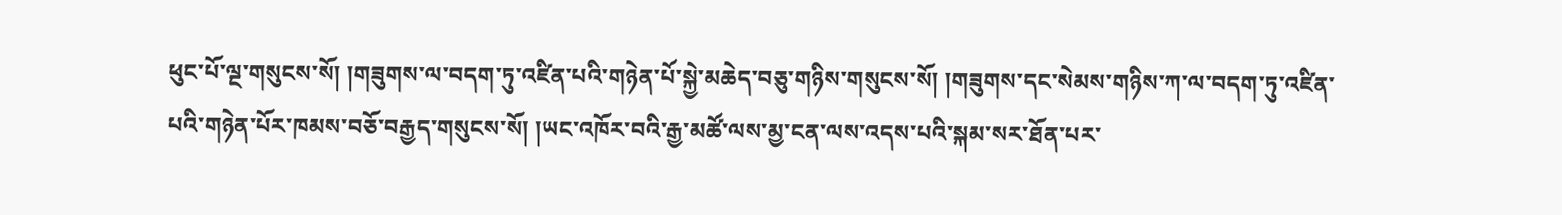ཕུང་པོ་ལྔ་གསུངས་སོ། །གཟུགས་ལ་བདག་ཏུ་འཛིན་པའི་གཉེན་པོ་སྐྱེ་མཆེད་བཅུ་གཉིས་གསུངས་སོ། །གཟུགས་དང་སེམས་གཉིས་ཀ་ལ་བདག་ཏུ་འཛིན་པའི་གཉེན་པོར་ཁམས་བཅོ་བརྒྱད་གསུངས་སོ། །ཡང་འཁོར་བའི་རྒྱ་མཚོ་ལས་མྱ་ངན་ལས་འདས་པའི་སྐམ་སར་ཐོན་པར་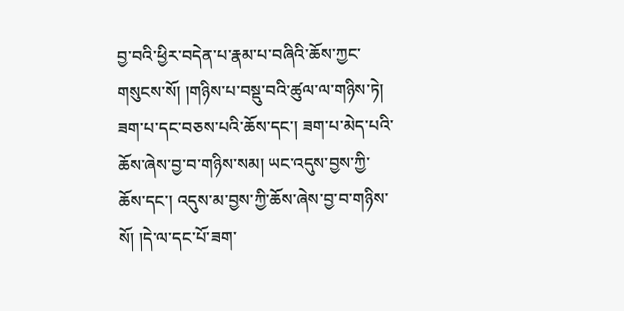བྱ་བའི་ཕྱིར་བདེན་པ་རྣམ་པ་བཞིའི་ཆོས་ཀྱང་གསུངས་སོ། །གཉིས་པ་བསྡུ་བའི་ཚུལ་ལ་གཉིས་ཏེ། ཟག་པ་དང་བཅས་པའི་ཆོས་དང་། ཟག་པ་མེད་པའི་ཆོས་ཞེས་བྱ་བ་གཉིས་སམ། ཡང་འདུས་བྱས་ཀྱི་ཆོས་དང་། འདུས་མ་བྱས་ཀྱི་ཆོས་ཞེས་བྱ་བ་གཉིས་སོ། །དེ་ལ་དང་པོ་ཟག་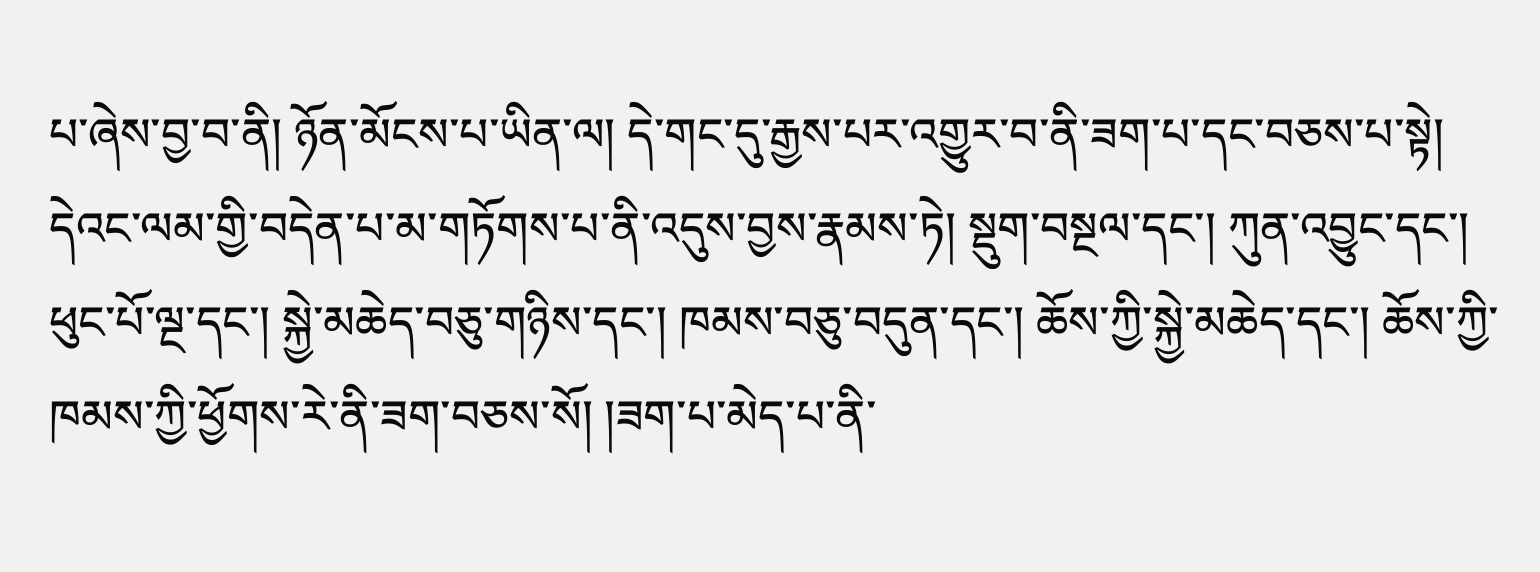པ་ཞེས་བྱ་བ་ནི། ཉོན་མོངས་པ་ཡིན་ལ། དེ་གང་དུ་རྒྱས་པར་འགྱུར་བ་ནི་ཟག་པ་དང་བཅས་པ་སྟེ། དེའང་ལམ་གྱི་བདེན་པ་མ་གཏོགས་པ་ནི་འདུས་བྱས་རྣམས་ཏེ། སྡུག་བསྔལ་དང་། ཀུན་འབྱུང་དང་། ཕུང་པོ་ལྔ་དང་། སྐྱེ་མཆེད་བཅུ་གཉིས་དང་། ཁམས་བཅུ་བདུན་དང་། ཆོས་ཀྱི་སྐྱེ་མཆེད་དང་། ཆོས་ཀྱི་ཁམས་ཀྱི་ཕྱོགས་རེ་ནི་ཟག་བཅས་སོ། །ཟག་པ་མེད་པ་ནི་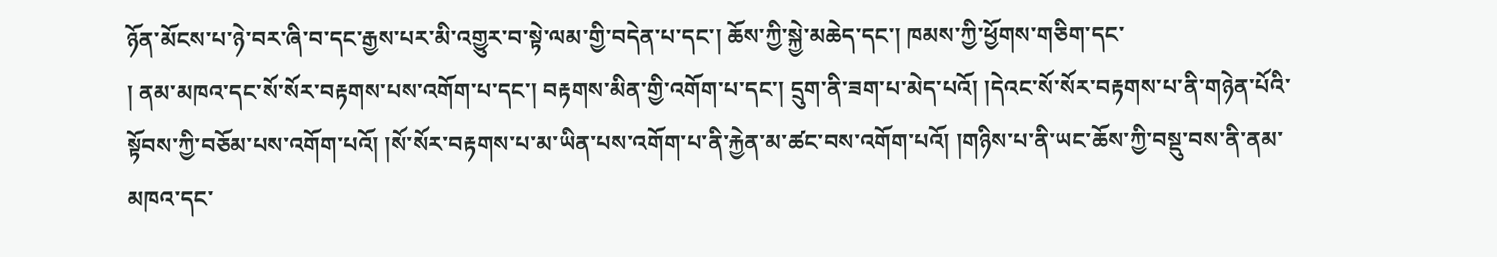ཉོན་མོངས་པ་ཉེ་བར་ཞི་བ་དང་རྒྱས་པར་མི་འགྱུར་བ་སྟེ་ལམ་གྱི་བདེན་པ་དང་། ཆོས་ཀྱི་སྐྱེ་མཆེད་དང་། ཁམས་ཀྱི་ཕྱོགས་གཅིག་དང་
། ནམ་མཁའ་དང་སོ་སོར་བརྟགས་པས་འགོག་པ་དང་། བརྟགས་མིན་གྱི་འགོག་པ་དང་། དྲུག་ནི་ཟག་པ་མེད་པའོ། །དེའང་སོ་སོར་བརྟགས་པ་ནི་གཉེན་པོའི་སྟོབས་ཀྱི་བཅོམ་པས་འགོག་པའོ། །སོ་སོར་བརྟགས་པ་མ་ཡིན་པས་འགོག་པ་ནི་རྐྱེན་མ་ཚང་བས་འགོག་པའོ། །གཉིས་པ་ནི་ཡང་ཆོས་ཀྱི་བསྡུ་བས་ནི་ནམ་མཁའ་དང་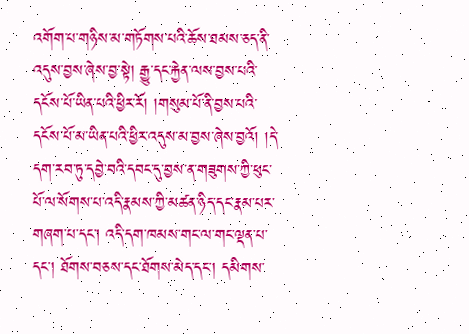འགོག་པ་གཉིས་མ་གཏོགས་པའི་ཆོས་ཐམས་ཅད་ནི་འདུས་བྱས་ཞེས་བྱ་སྟེ། རྒྱུ་དང་རྐྱེན་ལས་བྱས་པའི་དངོས་པོ་ཡིན་པའི་ཕྱིར་རོ། །གསུམ་པོ་ནི་བྱས་པའི་དངོས་པོ་མ་ཡིན་པའི་ཕྱིར་འདུས་མ་བྱས་ཞེས་བྱའོ། །དེ་དག་རབ་ཏུ་དབྱེ་བའི་དབང་དུ་བྱས་ན་གཟུགས་ཀྱི་ཕུང་པོ་ལ་སོགས་པ་འདི་རྣམས་ཀྱི་མཚན་ཉིད་དང་རྣམ་པར་གཞག་པ་དང་། འདི་དག་ཁམས་གང་ལ་གང་ལྡན་པ་དང་། ཐོགས་བཅས་དང་ཐོགས་མེད་དང་། དམིགས་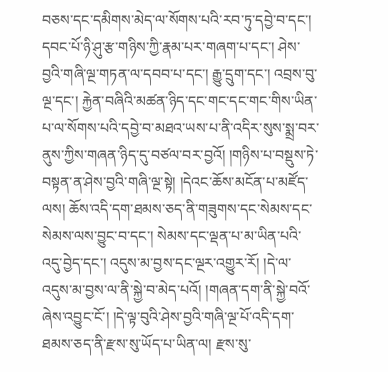བཅས་དང་དམིགས་མེད་ལ་སོགས་པའི་རབ་ཏུ་དབྱེ་བ་དང་། དབང་པོ་ཉི་ཤུ་རྩ་གཉིས་ཀྱི་རྣམ་པར་གཞག་པ་དང་། ཤེས་བྱའི་གཞི་ལྔ་གཏན་ལ་དབབ་པ་དང་། རྒྱུ་དྲུག་དང་། འབྲས་བུ་ལྔ་དང་། རྐྱེན་བཞིའི་མཚན་ཉིད་དང་གང་དང་གང་གིས་ཡིན་པ་ལ་སོགས་པའི་དབྱེ་བ་མཐའ་ཡས་པ་ནི་འདིར་སུས་སྨྲ་བར་ནུས་ཀྱིས་གཞན་ཉིད་དུ་བཙལ་བར་བྱའོ། །གཉིས་པ་བསྡུས་ཏེ་བསྟན་ན་ཤེས་བྱའི་གཞི་ལྔ་སྟེ། །དེའང་ཆོས་མངོན་པ་མཛོད་ལས། ཆོས་འདི་དག་ཐམས་ཅད་ནི་གཟུགས་དང་སེམས་དང་སེམས་ལས་བྱུང་བ་དང་། སེམས་དང་ལྡན་པ་མ་ཡིན་པའི་འདུ་བྱེད་དང་། འདུས་མ་བྱས་དང་ལྔར་འགྱུར་རོ། །དེ་ལ་འདུས་མ་བྱས་ལ་ནི་སྐྱེ་བ་མེད་པའོ། །གཞན་དག་ནི་སྐྱེ་བའོ་ཞེས་འབྱུང་ངོ་། །དེ་ལྟ་བུའི་ཤེས་བྱའི་གཞི་ལྔ་པོ་འདི་དག་ཐམས་ཅད་ནི་རྫས་སུ་ཡོད་པ་ཡིན་ལ། རྫས་སུ་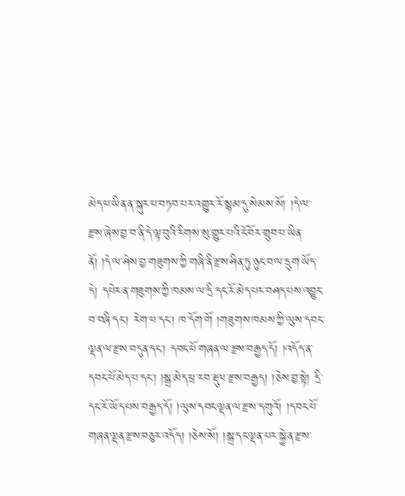མེད་པ་ཡིན་ན་སྐུར་པ་བཏབ་པར་འགྱུར་རོ་སྙམ་དུ་སེམས་སོ། །དེ་ལ་རྫས་ཞེས་བྱ་བ་ནི་དེ་ལྟ་བུའི་རིགས་སུ་གྱུར་པའི་ངོ་བོར་གྲུབ་པ་ཡིན་ནོ། །དེ་ལ་ཤེས་བྱ་གཟུགས་ཀྱི་གཞི་ནི་རྫས་ཤིན་ཏུ་ཉུང་བ་ལ་དྲུག་ཡོད་དེ། དཔེར་ན་གཟུགས་ཀྱི་ཁམས་ལ་དྲི་དང་རོ་མེད་པར་བཤད་པས་འབྱུང་བ་བཞི་དང་། རེག་པ་དང་། ཁ་དོག་གོ །གཟུགས་ཁམས་ཀྱི་ལུས་དབང་ལྡན་ལ་རྫས་བདུན་དང་། དབང་པོ་གཞན་ལ་རྫས་བརྒྱད་དོ། །འདོད་ན་དབང་པོ་མེད་པ་དང་། །སྒྲ་མེད་ཕྲ་རབ་རྡུལ་རྫས་བརྒྱད། །ཅེས་བྱ་སྟེ། དྲི་དང་རོ་ཡོད་པས་བརྒྱད་དོ། །ལུས་དབང་ལྡན་ལ་རྫས་དགུའོ། །དབང་པོ་གཞན་ལྡན་རྫས་བཅུར་འདོད། །ཅེས་སོ། །སྒྲ་དང་ལྡན་པར་སྐྱེ་ན་རྫས་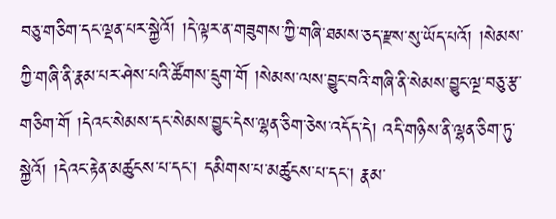བཅུ་གཅིག་དང་ལྡན་པར་སྐྱེའོ། །དེ་ལྟར་ན་གཟུགས་ཀྱི་གཞི་ཐམས་ཅད་རྫས་སུ་ཡོད་པའོ། །སེམས་ཀྱི་གཞི་ནི་རྣམ་པར་ཤེས་པའི་ཚོགས་དྲུག་གོ །སེམས་ལས་བྱུང་བའི་གཞི་ནི་སེམས་བྱུང་ལྔ་བཅུ་རྩ་གཅིག་གོ །དེའང་སེམས་དང་སེམས་བྱུང་དེས་ལྷན་ཅིག་ཅེས་འདོད་དེ། འདི་གཉིས་ནི་ལྷན་ཅིག་ཏུ་སྐྱེའོ། །དེའང་རྟེན་མཚུངས་པ་དང་། དམིགས་པ་མཚུངས་པ་དང་། རྣམ་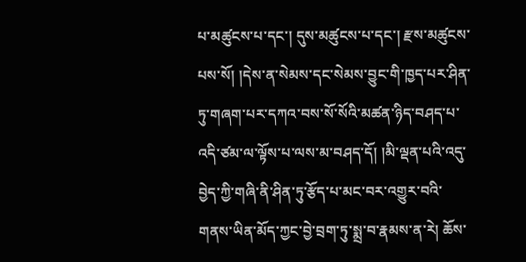པ་མཚུངས་པ་དང་། དུས་མཚུངས་པ་དང་། རྫས་མཚུངས་པས་སོ། །དེས་ན་སེམས་དང་སེམས་བྱུང་གི་ཁྱད་པར་ཤིན་ཏུ་གཞག་པར་དཀའ་བས་སོ་སོའི་མཚན་ཉིད་བཤད་པ་འདི་ཙམ་ལ་ལྟོས་པ་ལས་མ་བཤད་དོ། །མི་ལྡན་པའི་འདུ་བྱེད་ཀྱི་གཞི་ནི་ཤིན་ཏུ་རྩོད་པ་མང་བར་འགྱུར་བའི་གནས་ཡིན་མོད་ཀྱང་བྱེ་བྲག་ཏུ་སྨྲ་བ་རྣམས་ན་རེ། ཆོས་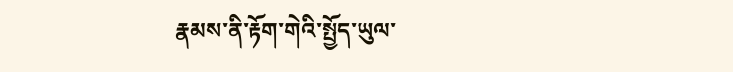རྣམས་ནི་རྟོག་གེའི་སྤྱོད་ཡུལ་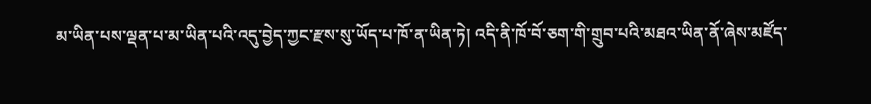མ་ཡིན་པས་ལྡན་པ་མ་ཡིན་པའི་འདུ་བྱེད་ཀྱང་རྫས་སུ་ཡོད་པ་ཁོ་ན་ཡིན་ཏེ། འདི་ནི་ཁོ་བོ་ཅག་གི་གྲུབ་པའི་མཐའ་ཡིན་ནོ་ཞེས་མཛོད་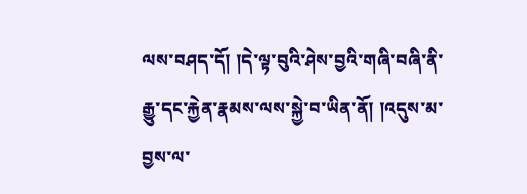ལས་བཤད་དོ། །དེ་ལྟ་བུའི་ཤེས་བྱའི་གཞི་བཞི་ནི་རྒྱུ་དང་རྐྱེན་རྣམས་ལས་སྐྱེ་བ་ཡིན་ནོ། །འདུས་མ་བྱས་ལ་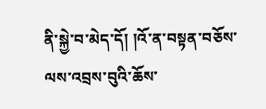ནི་སྐྱེ་བ་མེད་དོ། །འོ་ན་བསྟན་བཅོས་ལས་འབྲས་བུའི་ཆོས་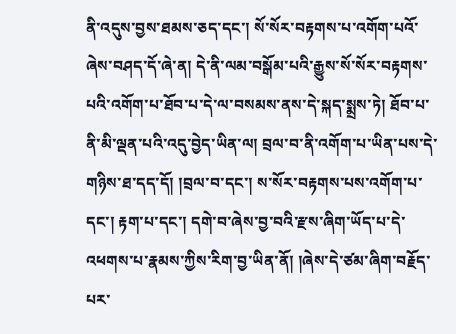ནི་འདུས་བྱས་ཐམས་ཅད་དང་། སོ་སོར་བརྟགས་པ་འགོག་པའོ་ཞེས་བཤད་དོ་ཞེ་ན། དེ་ནི་ལམ་བསྒོམ་པའི་རྒྱུས་སོ་སོར་བརྟགས་པའི་འགོག་པ་ཐོབ་པ་དེ་ལ་བསམས་ནས་དེ་སྐད་སྨྲས་ཏེ། ཐོབ་པ་ནི་མི་ལྡན་པའི་འདུ་བྱེད་ཡིན་ལ། བྲལ་བ་ནི་འགོག་པ་ཡིན་པས་དེ་གཉིས་ཐ་དད་དོ། །བྲལ་བ་དང་། ས་སོར་བརྟགས་པས་འགོག་པ་དང་། རྟག་པ་དང་། དགེ་བ་ཞེས་བྱ་བའི་རྫས་ཞིག་ཡོད་པ་དེ་འཕགས་པ་རྣམས་ཀྱིས་རིག་བྱ་ཡིན་ནོ། །ཞེས་དེ་ཙམ་ཞིག་བརྗོད་པར་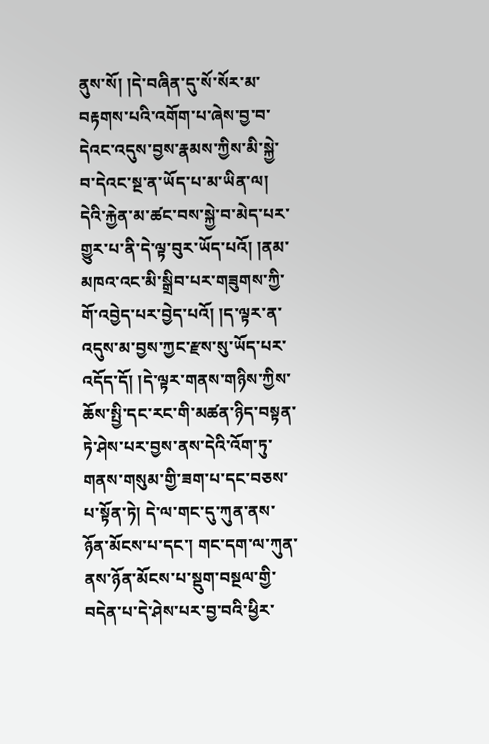ནུས་སོ། །དེ་བཞིན་དུ་སོ་སོར་མ་བརྟགས་པའི་འགོག་པ་ཞེས་བྱ་བ་དེའང་འདུས་བྱས་རྣམས་ཀྱིས་མི་སྐྱེ་བ་དེའང་སྔ་ན་ཡོད་པ་མ་ཡིན་ལ། དེའི་རྐྱེན་མ་ཚང་བས་སྐྱེ་བ་མེད་པར་གྱུར་པ་ནི་དེ་ལྟ་བུར་ཡོད་པའོ། །ནམ་མཁའ་འང་མི་སྒྲིབ་པར་གཟུགས་ཀྱི་གོ་འབྱེད་པར་བྱེད་པའོ། །ད་ལྟར་ན་འདུས་མ་བྱས་ཀྱང་རྫས་སུ་ཡོད་པར་འདོད་དོ། །དེ་ལྟར་གནས་གཉིས་ཀྱིས་ཆོས་སྤྱི་དང་རང་གི་མཚན་ཉིད་བསྟན་ཏེ་ཤེས་པར་བྱས་ནས་དེའི་འོག་ཏུ་གནས་གསུམ་གྱི་ཟག་པ་དང་བཅས་པ་སྟོན་ཏེ། དེ་ལ་གང་དུ་ཀུན་ནས་ཉོན་མོངས་པ་དང་། གང་དག་ལ་ཀུན་ནས་ཉོན་མོངས་པ་སྡུག་བསྔལ་གྱི་བདེན་པ་དེ་ཤེས་པར་བྱ་བའི་ཕྱིར་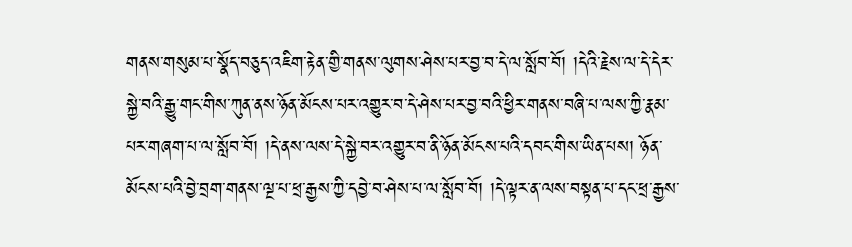གནས་གསུམ་པ་སྣོད་བཅུད་འཇིག་རྟེན་གྱི་གནས་ལུགས་ཤེས་པར་བྱ་བ་དེ་ལ་སློབ་བོ། །དེའི་རྗེས་ལ་དེ་དེར་སྐྱེ་བའི་རྒྱུ་གང་གིས་ཀུན་ནས་ཉོན་མོངས་པར་འགྱུར་བ་དེ་ཤེས་པར་བྱ་བའི་ཕྱིར་གནས་བཞི་པ་ལས་ཀྱི་རྣམ་པར་གཞག་པ་ལ་སློབ་བོ། །དེ་ནས་ལས་དེ་སྐྱེ་བར་འགྱུར་བ་ནི་ཉོན་མོངས་པའི་དབང་གིས་ཡིན་པས། ཉོན་མོངས་པའི་བྱེ་བྲག་གནས་ལྔ་པ་ཕྲ་རྒྱས་ཀྱི་དབྱེ་བ་ཤེས་པ་ལ་སློབ་བོ། །དེ་ལྟར་ན་ལས་བསྟན་པ་དང་ཕྲ་རྒྱས་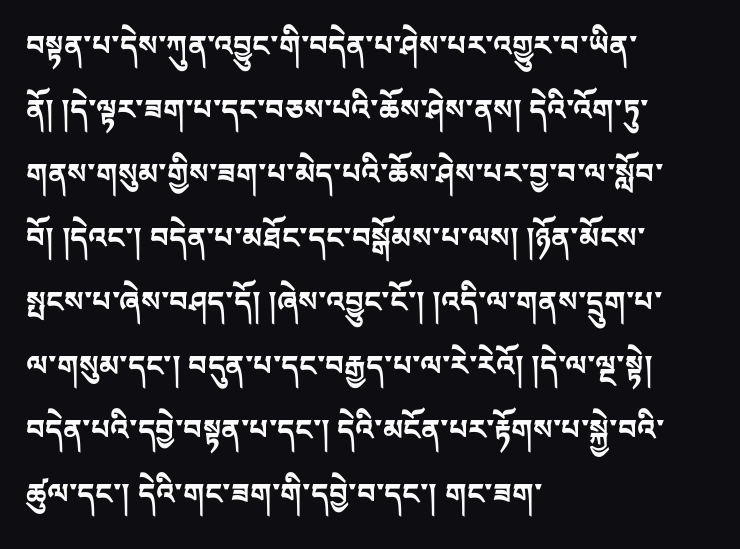བསྟན་པ་དེས་ཀུན་འབྱུང་གི་བདེན་པ་ཤེས་པར་འགྱུར་བ་ཡིན་ནོ། །དེ་ལྟར་ཟག་པ་དང་བཅས་པའི་ཆོས་ཤེས་ནས། དེའི་འོག་ཏུ་གནས་གསུམ་གྱིས་ཟག་པ་མེད་པའི་ཆོས་ཤེས་པར་བྱ་བ་ལ་སློབ་བོ། །དེའང་། བདེན་པ་མཐོང་དང་བསྒོམས་པ་ལས། །ཉོན་མོངས་སྤངས་པ་ཞེས་བཤད་དོ། །ཞེས་འབྱུང་ངོ་། །འདི་ལ་གནས་དྲུག་པ་ལ་གསུམ་དང་། བདུན་པ་དང་བརྒྱད་པ་ལ་རེ་རེའོ། །དེ་ལ་ལྔ་སྟེ། བདེན་པའི་དབྱེ་བསྟན་པ་དང་། དེའི་མངོན་པར་རྟོགས་པ་སྐྱེ་བའི་ཚུལ་དང་། དེའི་གང་ཟག་གི་དབྱེ་བ་དང་། གང་ཟག་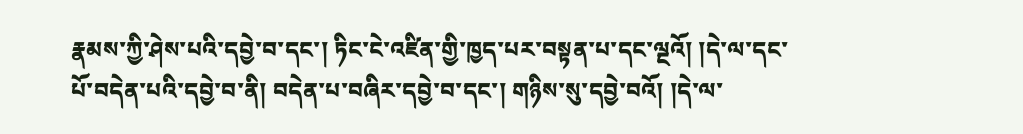རྣམས་ཀྱི་ཤེས་པའི་དབྱེ་བ་དང་། ཏིང་ངེ་འཛིན་གྱི་ཁྱད་པར་བསྟན་པ་དང་ལྔའོ། །དེ་ལ་དང་པོ་བདེན་པའི་དབྱེ་བ་ནི། བདེན་པ་བཞིར་དབྱེ་བ་དང་། གཉིས་སུ་དབྱེ་བའོ། །དེ་ལ་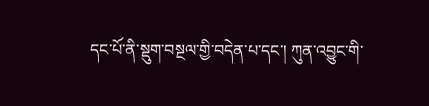དང་པོ་ནི་སྡུག་བསྔལ་གྱི་བདེན་པ་དང་། ཀུན་འབྱུང་གི་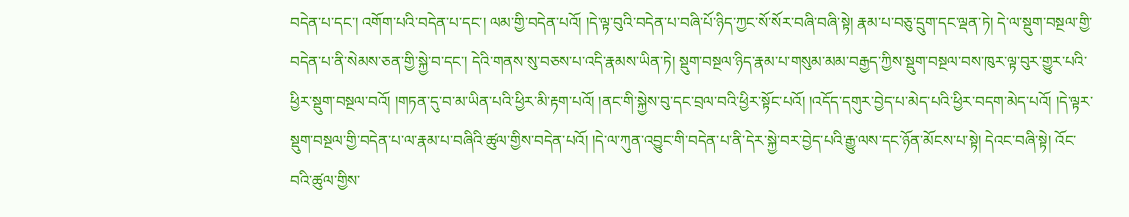བདེན་པ་དང་། འགོག་པའི་བདེན་པ་དང་། ལམ་གྱི་བདེན་པའོ། །དེ་ལྟ་བུའི་བདེན་པ་བཞི་པོ་ཉིད་ཀྱང་སོ་སོར་བཞི་བཞི་སྟེ། རྣམ་པ་བཅུ་དྲུག་དང་ལྡན་ཏེ། དེ་ལ་སྡུག་བསྔལ་གྱི་བདེན་པ་ནི་སེམས་ཅན་གྱི་སྐྱེ་བ་དང་། དེའི་གནས་སུ་བཅས་པ་འདི་རྣམས་ཡིན་ཏེ། སྡུག་བསྔལ་ཉིད་རྣམ་པ་གསུམ་མམ་བརྒྱད་ཀྱིས་སྡུག་བསྔལ་བས་ཁུར་ལྟ་བུར་གྱུར་པའི་ཕྱིར་སྡུག་བསྔལ་བའོ། །གཏན་དུ་བ་མ་ཡིན་པའི་ཕྱིར་མི་རྟག་པའོ། །ནང་གི་སྐྱེས་བུ་དང་བྲལ་བའི་ཕྱིར་སྟོང་པའོ། །འདོད་དགུར་བྱེད་པ་མེད་པའི་ཕྱིར་བདག་མེད་པའོ། །དེ་ལྟར་སྡུག་བསྔལ་གྱི་བདེན་པ་ལ་རྣམ་པ་བཞིའི་ཚུལ་གྱིས་བདེན་པའོ། །དེ་ལ་ཀུན་འབྱུང་གི་བདེན་པ་ནི་དེར་སྐྱེ་བར་བྱེད་པའི་རྒྱུ་ལས་དང་ཉོན་མོངས་པ་སྟེ། དེའང་བཞི་སྟེ། འོང་བའི་ཚུལ་གྱིས་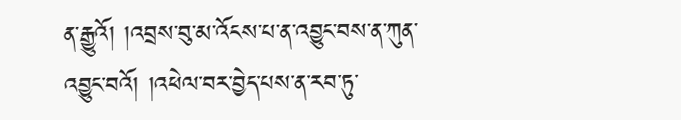ན་རྒྱུའོ། །འབྲས་བུ་མ་འོངས་པ་ན་འབྱུང་བས་ན་ཀུན་འབྱུང་བའོ། །འཕེལ་བར་བྱེད་པས་ན་རབ་ཏུ་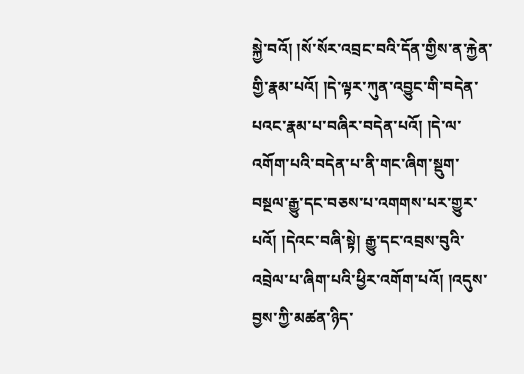སྐྱེ་བའོ། །སོ་སོར་འབྲང་བའི་དོན་གྱིས་ན་རྐྱེན་གྱི་རྣམ་པའོ། །དེ་ལྟར་ཀུན་འབྱུང་གི་བདེན་པའང་རྣམ་པ་བཞིར་བདེན་པའོ། །དེ་ལ་འགོག་པའི་བདེན་པ་ནི་གང་ཞིག་སྡུག་བསྔལ་རྒྱུ་དང་བཅས་པ་འགགས་པར་གྱུར་པའོ། །དེའང་བཞི་སྟེ། རྒྱུ་དང་འབྲས་བུའི་འབྲེལ་པ་ཞིག་པའི་ཕྱིར་འགོག་པའོ། །འདུས་བྱས་ཀྱི་མཚན་ཉིད་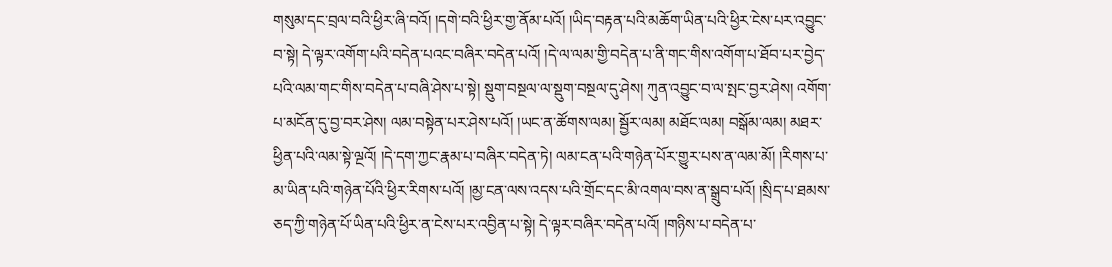གསུམ་དང་བྲལ་བའི་ཕྱིར་ཞི་བའོ། །དགེ་བའི་ཕྱིར་གྱ་ནོམ་པའོ། །ཡིད་བརྟན་པའི་མཆོག་ཡིན་པའི་ཕྱིར་ངེས་པར་འབྱུང་བ་སྟེ། དེ་ལྟར་འགོག་པའི་བདེན་པའང་བཞིར་བདེན་པའོ། །དེ་ལ་ལམ་གྱི་བདེན་པ་ནི་གང་གིས་འགོག་པ་ཐོབ་པར་བྱེད་པའི་ལམ་གང་གིས་བདེན་པ་བཞི་ཤེས་པ་སྟེ། སྡུག་བསྔལ་ལ་སྡུག་བསྔལ་དུ་ཤེས། ཀུན་འབྱུང་བ་ལ་སྤང་བྱར་ཤེས། འགོག་པ་མངོན་དུ་བྱ་བར་ཤེས། ལམ་བསྟེན་པར་ཤེས་པའོ། །ཡང་ན་ཚོགས་ལམ། སྦྱོར་ལམ། མཐོང་ལམ། བསྒོམ་ལམ། མཐར་ཕྱིན་པའི་ལམ་སྟེ་ལྔའོ། །དེ་དག་ཀྱང་རྣམ་པ་བཞིར་བདེན་ཏེ། ལམ་ངན་པའི་གཉེན་པོར་གྱུར་པས་ན་ལམ་མོ། །རིགས་པ་མ་ཡིན་པའི་གཉེན་པོའི་ཕྱིར་རིགས་པའོ། །མྱ་ངན་ལས་འདས་པའི་གྲོང་དང་མི་འགལ་བས་ན་སྒྲུབ་པའོ། །སྲིད་པ་ཐམས་ཅད་ཀྱི་གཉེན་པོ་ཡིན་པའི་ཕྱིར་ན་ངེས་པར་འབྱིན་པ་སྟེ། དེ་ལྟར་བཞིར་བདེན་པའོ། །གཉིས་པ་བདེན་པ་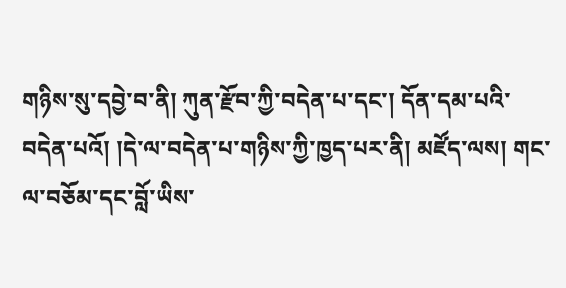གཉིས་སུ་དབྱེ་བ་ནི། ཀུན་རྫོབ་ཀྱི་བདེན་པ་དང་། དོན་དམ་པའི་བདེན་པའོ། །དེ་ལ་བདེན་པ་གཉིས་ཀྱི་ཁྱད་པར་ནི། མཛོད་ལས། གང་ལ་བཅོམ་དང་བློ་ཡིས་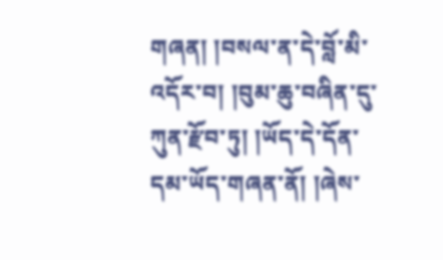གཞན། །བསལ་ན་དེ་བློ་མི་འདོར་བ། །བུམ་ཆུ་བཞིན་དུ་ཀུན་རྫོབ་ཏུ། །ཡོད་དེ་དོན་དམ་ཡོད་གཞན་ནོ། །ཞེས་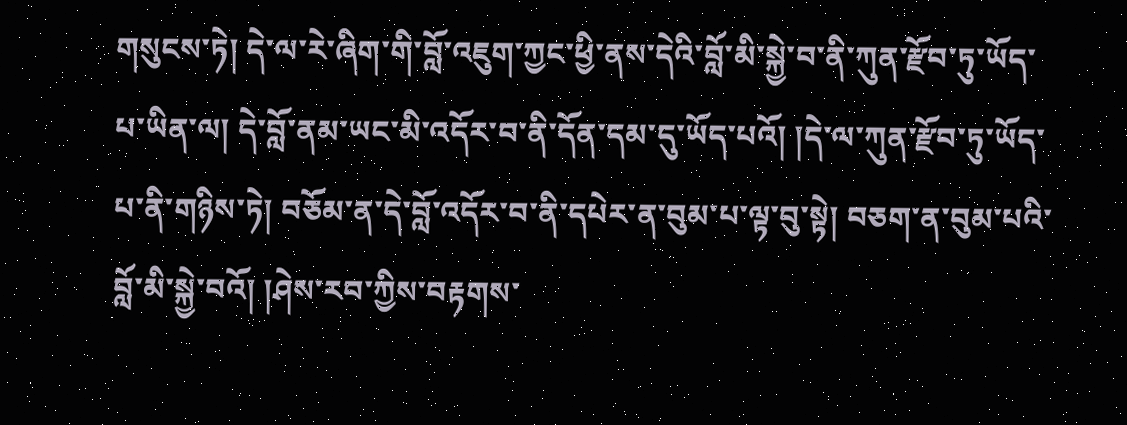གསུངས་ཏེ། དེ་ལ་རེ་ཞིག་གི་བློ་འཇུག་ཀྱང་ཕྱི་ནས་དེའི་བློ་མི་སྐྱེ་བ་ནི་ཀུན་རྫོབ་ཏུ་ཡོད་པ་ཡིན་ལ། དེ་བློ་ནམ་ཡང་མི་འདོར་བ་ནི་དོན་དམ་དུ་ཡོད་པའོ། །དེ་ལ་ཀུན་རྫོབ་ཏུ་ཡོད་པ་ནི་གཉིས་ཏེ། བཅོམ་ན་དེ་བློ་འདོར་བ་ནི་དཔེར་ན་བུམ་པ་ལྟ་བུ་སྟེ། བཅག་ན་བུམ་པའི་བློ་མི་སྐྱེ་བའོ། །ཤེས་རབ་ཀྱིས་བརྟགས་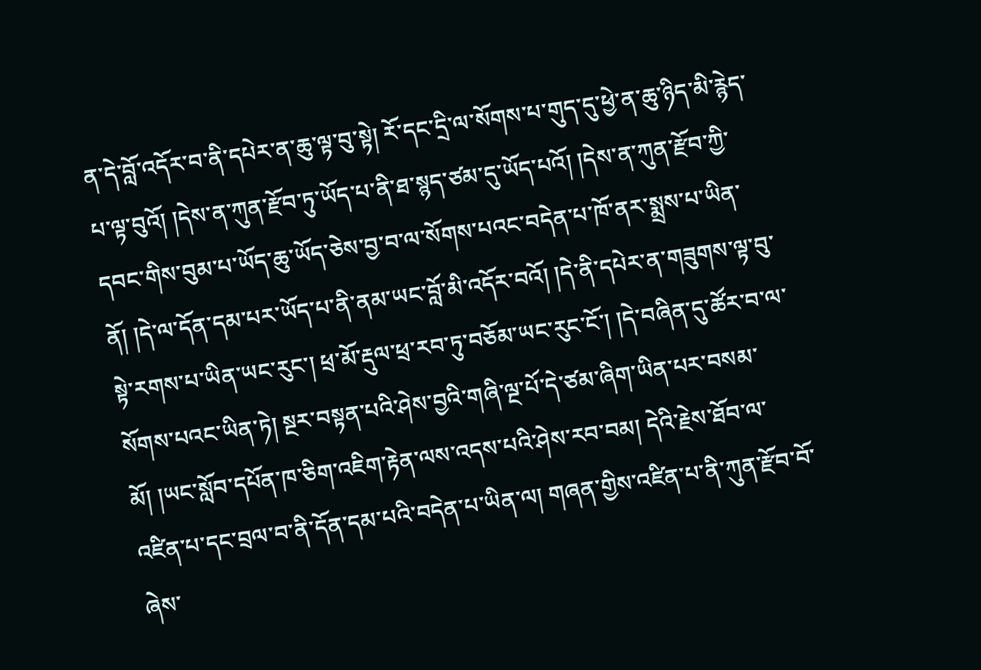ན་དེ་བློ་འདོར་བ་ནི་དཔེར་ན་ཆུ་ལྟ་བུ་སྟེ། རོ་དང་དྲི་ལ་སོགས་པ་གུད་དུ་ཕྱེ་ན་ཆུ་ཉིད་མི་རྙེད་པ་ལྟ་བུའོ། །དེས་ན་ཀུན་རྫོབ་ཏུ་ཡོད་པ་ནི་ཐ་སྙད་ཙམ་དུ་ཡོད་པའོ། །དེས་ན་ཀུན་རྫོབ་ཀྱི་དབང་གིས་བུམ་པ་ཡོད་ཆུ་ཡོད་ཅེས་བྱ་བ་ལ་སོགས་པའང་བདེན་པ་ཁོ་ནར་སྨྲས་པ་ཡིན་ནོ། །དེ་ལ་དོན་དམ་པར་ཡོད་པ་ནི་ནམ་ཡང་བློ་མི་འདོར་བའོ། །དེ་ནི་དཔེར་ན་གཟུགས་ལྟ་བུ་སྟེ་རགས་པ་ཡིན་ཡང་རུང་། ཕྲ་མོ་རྡུལ་ཕྲ་རབ་ཏུ་བཅོམ་ཡང་རུང་ངོ་། །དེ་བཞིན་དུ་ཚོར་བ་ལ་སོགས་པའང་ཡིན་ཏེ། སྔར་བསྟན་པའི་ཤེས་བྱའི་གཞི་ལྔ་པོ་དེ་ཙམ་ཞིག་ཡིན་པར་བསམ་མོ། །ཡང་སློབ་དཔོན་ཁ་ཅིག་འཇིག་རྟེན་ལས་འདས་པའི་ཤེས་རབ་བམ། དེའི་རྗེས་ཐོབ་ལ་འཛིན་པ་དང་བྲལ་བ་ནི་དོན་དམ་པའི་བདེན་པ་ཡིན་ལ། གཞན་གྱིས་འཛིན་པ་ནི་ཀུན་རྫོབ་བོ་ཞེས་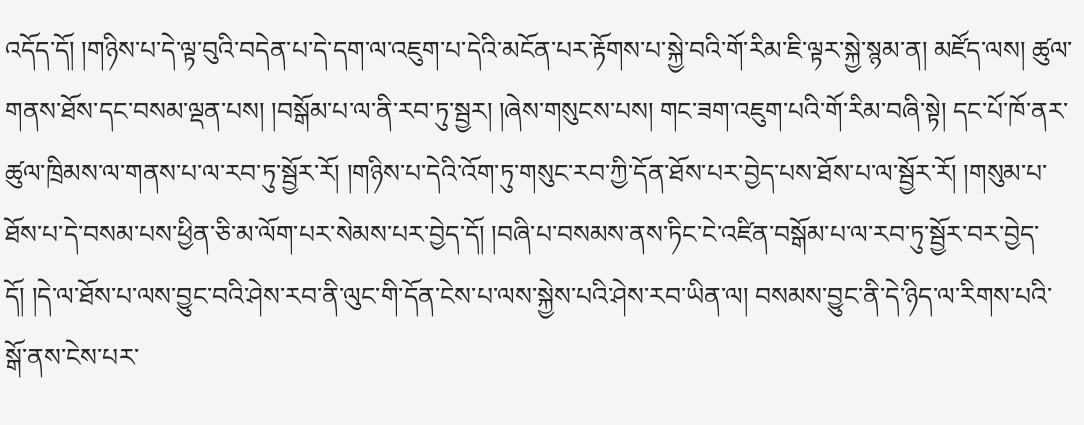འདོད་དོ། །གཉིས་པ་དེ་ལྟ་བུའི་བདེན་པ་དེ་དག་ལ་འཇུག་པ་དེའི་མངོན་པར་རྟོགས་པ་སྐྱེ་བའི་གོ་རིམ་ཇི་ལྟར་སྐྱེ་སྙམ་ན། མཛོད་ལས། ཚུལ་གནས་ཐོས་དང་བསམ་ལྡན་པས། །བསྒོམ་པ་ལ་ནི་རབ་ཏུ་སྦྱར། །ཞེས་གསུངས་པས། གང་ཟག་འཇུག་པའི་གོ་རིམ་བཞི་སྟེ། དང་པོ་ཁོ་ནར་ཚུལ་ཁྲིམས་ལ་གནས་པ་ལ་རབ་ཏུ་སྦྱོར་རོ། །གཉིས་པ་དེའི་འོག་ཏུ་གསུང་རབ་ཀྱི་དོན་ཐོས་པར་བྱེད་པས་ཐོས་པ་ལ་སྦྱོར་རོ། །གསུམ་པ་ཐོས་པ་དེ་བསམ་པས་ཕྱིན་ཅི་མ་ལོག་པར་སེམས་པར་བྱེད་དོ། །བཞི་པ་བསམས་ནས་ཏིང་ངེ་འཛིན་བསྒོམ་པ་ལ་རབ་ཏུ་སྦྱོར་བར་བྱེད་དོ། །དེ་ལ་ཐོས་པ་ལས་བྱུང་བའི་ཤེས་རབ་ནི་ལུང་གི་དོན་ངེས་པ་ལས་སྐྱེས་པའི་ཤེས་རབ་ཡིན་ལ། བསམས་བྱུང་ནི་དེ་ཉིད་ལ་རིགས་པའི་སྒོ་ནས་ངེས་པར་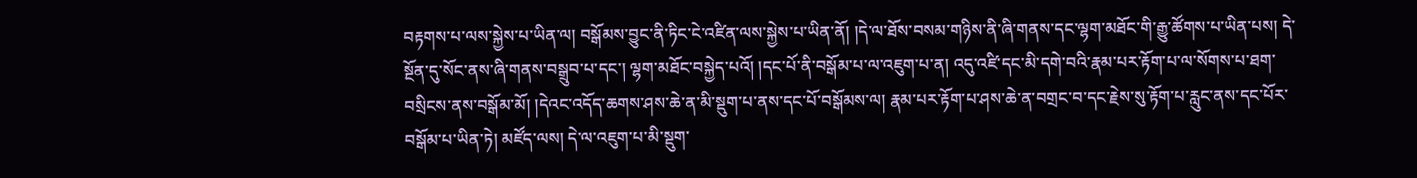བརྟགས་པ་ལས་སྐྱེས་པ་ཡིན་ལ། བསྒོམས་བྱུང་ནི་ཏིང་ངེ་འཛིན་ལས་སྐྱེས་པ་ཡིན་ནོ། །དེ་ལ་ཐོས་བསམ་གཉིས་ནི་ཞི་གནས་དང་ལྷག་མཐོང་གི་རྒྱུ་ཚོགས་པ་ཡིན་པས། དེ་སྔོན་དུ་སོང་ནས་ཞི་གནས་བསྒྲུབ་པ་དང་། ལྷག་མཐོང་བསྐྱེད་པའོ། །དང་པོ་ནི་བསྒོམ་པ་ལ་འཇུག་པ་ན། འདུ་འཛི་དང་མི་དགེ་བའི་རྣམ་པར་རྟོག་པ་ལ་སོགས་པ་ཐག་བསྲིངས་ནས་བསྒོམ་མོ། །དེའང་འདོད་ཆགས་ཤས་ཆེ་ན་མི་སྡུག་པ་ནས་དང་པོ་བསྒོམས་ལ། རྣམ་པར་རྟོག་པ་ཤས་ཆེ་ན་བགྲང་བ་དང་རྗེས་སུ་རྟོག་པ་རླུང་ནས་དང་པོར་བསྒོམ་པ་ཡིན་ཏེ། མཛོད་ལས། དེ་ལ་འཇུག་པ་མི་སྡུག་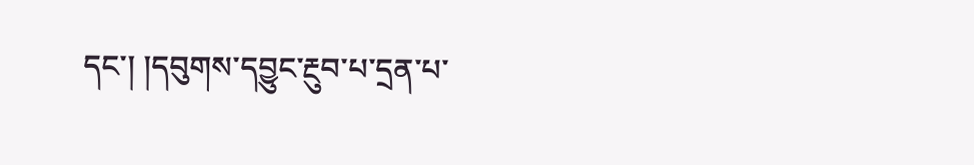དང་། །དབུགས་དབྱུང་རྔུབ་པ་དྲན་པ་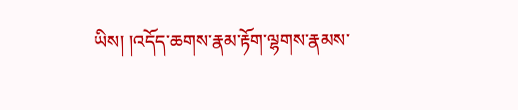ཡིས། །འདོད་ཆགས་རྣམ་རྟོག་ལྷགས་རྣམས་